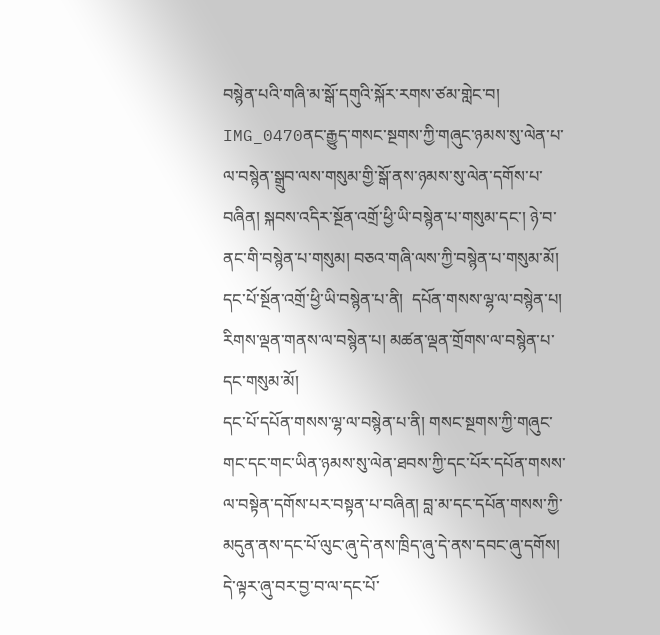བསྙེན་པའི་གཞི་མ་སྒོ་དགུའི་སྐོར་རགས་ཙམ་གླེང་བ།
IMG_0470ནང་རྒྱུད་གསང་སྔགས་ཀྱི་གཞུང་ཉམས་སུ་ལེན་པ་ལ་བསྙེན་སྒྲུབ་ལས་གསུམ་གྱི་སྒོ་ནས་ཉམས་སུ་ལེན་དགོས་པ་བཞིན། སྐབས་འདིར་སྔོན་འགྲོ་ཕྱི་ཡི་བསྙེན་པ་གསུམ་དང་། ཉེ་བ་ནང་གི་བསྙེན་པ་གསུམ། བཅའ་གཞི་ལས་ཀྱི་བསྙེན་པ་གསུམ་མོ། དང་པོ་སྔོན་འགྲོ་ཕྱི་ཡི་བསྙེན་པ་ནི།  དཔོན་གསས་ལྷ་ལ་བསྙེན་པ། རིགས་ལྡན་གནས་ལ་བསྙེན་པ། མཚན་ལྡན་གྲོགས་ལ་བསྙེན་པ་དང་གསུམ་མོ།
དང་པོ་དཔོན་གསས་ལྷ་ལ་བསྙེན་པ་ནི། གསང་སྔགས་ཀྱི་གཞུང་གང་དང་གང་ཡིན་ཉམས་སུ་ལེན་ཐབས་ཀྱི་དང་པོར་དཔོན་གསས་ལ་བསྟེན་དགོས་པར་བསྟན་པ་བཞིན། བླ་མ་དང་དཔོན་གསས་ཀྱི་མདུན་ནས་དང་པོ་ལུང་ཞུ་དེ་ནས་ཁྲིད་ཞུ་དེ་ནས་དབང་ཞུ་དགོས། དེ་ལྟར་ཞུ་བར་བྱ་བ་ལ་དང་པོ་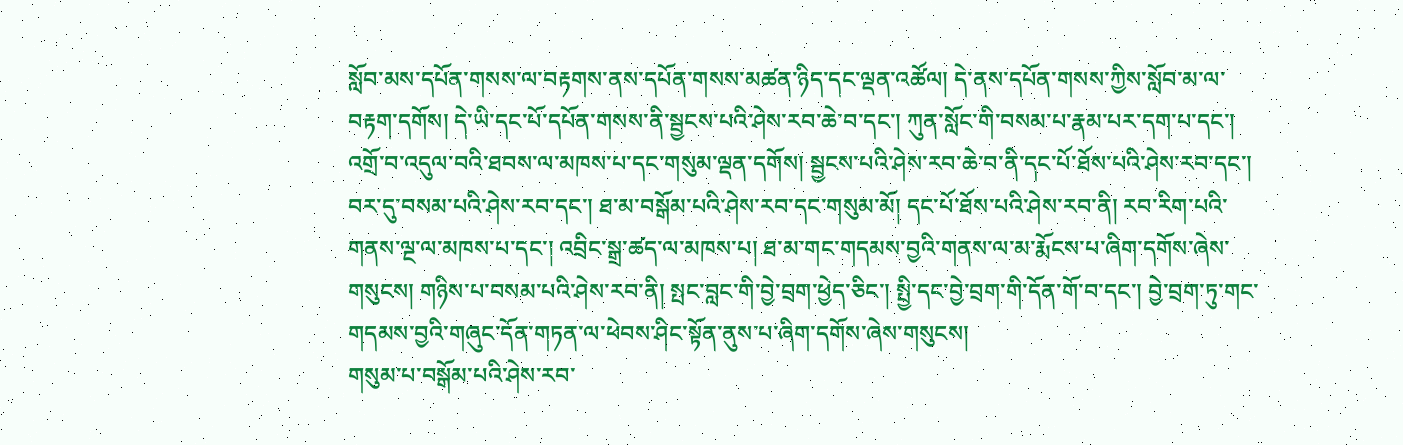སློབ་མས་དཔོན་གསས་ལ་བརྟགས་ནས་དཔོན་གསས་མཚན་ཉིད་དང་ལྡན་འཚོལ། དེ་ནས་དཔོན་གསས་ཀྱིས་སློབ་མ་ལ་བརྟག་དགོས། དེ་ཡི་དང་པོ་དཔོན་གསས་ནི་སྦྱངས་པའི་ཤེས་རབ་ཆེ་བ་དང་། ཀུན་སློང་གི་བསམ་པ་རྣམ་པར་དག་པ་དང་། འགྲོ་བ་འདུལ་བའི་ཐབས་ལ་མཁས་པ་དང་གསུམ་ལྡན་དགོས། སྦྱངས་པའི་ཤེས་རབ་ཆེ་བ་ནི་དང་པོ་ཐོས་པའི་ཤེས་རབ་དང་། བར་དུ་བསམ་པའི་ཤེས་རབ་དང་། ཐ་མ་བསྒོམ་པའི་ཤེས་རབ་དང་གསུམ་མོ། དང་པོ་ཐོས་པའི་ཤེས་རབ་ནི། རབ་རིག་པའི་གནས་ལྔ་ལ་མཁས་པ་དང་། འབྲིང་སྒྲ་ཚད་ལ་མཁས་པ། ཐ་མ་གང་གདམས་བྱའི་གནས་ལ་མ་རྨོངས་པ་ཞིག་དགོས་ཞེས་གསུངས། གཉིས་པ་བསམ་པའི་ཤེས་རབ་ནི། སྤང་བླང་གི་བྱེ་བྲག་ཕྱེད་ཅིང་། སྤྱི་དང་བྱེ་བྲག་གི་དོན་གོ་བ་དང་། བྱེ་བྲག་ཏུ་གང་གདམས་བྱའི་གཞུང་དོན་གཏན་ལ་ཕེབས་ཤིང་སྟོན་ནུས་པ་ཞིག་དགོས་ཞེས་གསུངས།
གསུམ་པ་བསྒོམ་པའི་ཤེས་རབ་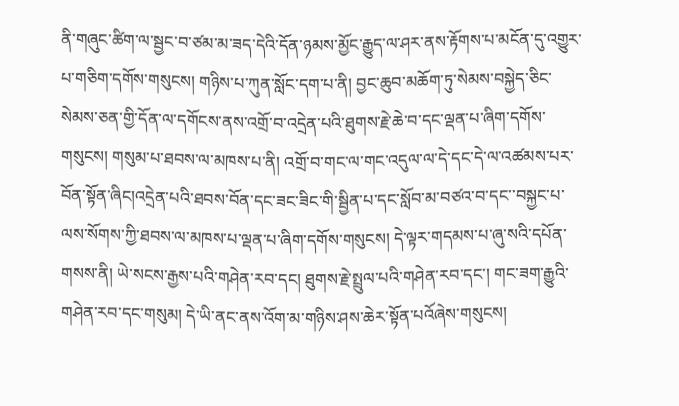ནི་གཞུང་ཚིག་ལ་སྦྱང་བ་ཙམ་མ་ཟད་དེའི་དོན་ཉམས་མྱོང་རྒྱུད་ལ་ཤར་ནས་རྟོགས་པ་མངོན་དུ་འགྱུར་པ་གཅིག་དགོས་གསུངས། གཉིས་པ་ཀུན་སློང་དག་པ་ནི། བྱང་ཆུབ་མཆོག་ཏུ་སེམས་བསྐྱེད་ཅིང་སེམས་ཅན་གྱི་དོན་ལ་དགོངས་ནས་འགྲོ་བ་འདྲེན་པའི་ཐུགས་རྗེ་ཆེ་བ་དང་ལྡན་པ་ཞིག་དགོས་གསུངས། གསུམ་པ་ཐབས་ལ་མཁས་པ་ནི། འགྲོ་བ་གང་ལ་གང་འདུལ་ལ་དེ་དང་དེ་ལ་འཚམས་པར་བོན་སྟོན་ཞིང།འདྲེན་པའི་ཐབས་བོན་དང་ཟང་ཟིང་གི་སྦྱིན་པ་དང་སློབ་མ་བཙའ་བ་དང་་བསྐྱང་པ་ལས་སོགས་ཀྱི་ཐབས་ལ་མཁས་པ་ལྡན་པ་ཞིག་དགོས་གསུངས། དེ་ལྟར་གདམས་པ་ཞུ་སའི་དཔོན་གསས་ནི། ཡེ་སངས་རྒྱས་པའི་གཤེན་རབ་དང། ཐུགས་རྗེ་སྤྲུལ་པའི་གཤེན་རབ་དང་། གང་ཟག་རྒྱུའི་གཤེན་རབ་དང་གསུམ། དེ་ཡི་ནང་ནས་འོག་མ་གཉིས་ཤས་ཆེར་སྟོན་པའོཞེས་གསུངས།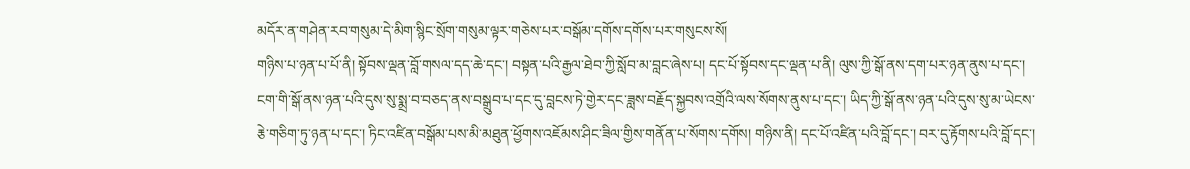མདོར་ན་གཤེན་རབ་གསུམ་དེ་མིག་སྙིང་སྲོག་གསུམ་ལྟར་གཅེས་པར་བསྒོམ་དགོས་དགོས་པར་གསུངས་སོ།
གཉིས་པ་ཉན་པ་པོ་ནི། སྟོབས་ལྡན་བློ་གསལ་དད་ཆེ་དང་། བསྟན་པའི་རྒྱལ་ཐེབ་ཀྱི་སློབ་མ་བླང་ཞེས་པ། དང་པོ་སྟོབས་དང་ལྡན་པ་ནི། ལུས་ཀྱི་སྒོ་ནས་དག་པར་ཉན་ནུས་པ་དང་། ངག་གི་སྒོ་ནས་ཉན་པའི་དུས་སུ་སྨྲ་བ་བཅད་ནས་བསྒྲུབ་པ་དང་དུ་བླངས་ཏེ་གྱེར་དང་ཟླས་བརྗོད་སྐྱབས་འགྲོའི་ལས་སོགས་ནུས་པ་དང་། ཡིད་ཀྱི་སྒོ་ནས་ཉན་པའི་དུས་སུ་མ་ཡེངས་རྕེ་གཅིག་ཏུ་ཉན་པ་དང་། ཏིང་འཛིན་བསྒོམ་པས་མི་མཐུན་ཕྱོགས་འཇོམས་ཤིང་ཟིལ་གྱིས་གནོན་པ་སོགས་དགོས། གཉིས་ནི། དང་པོ་འཛིན་པའི་བློ་དང་། བར་དུ་རྟོགས་པའི་བློ་དང་།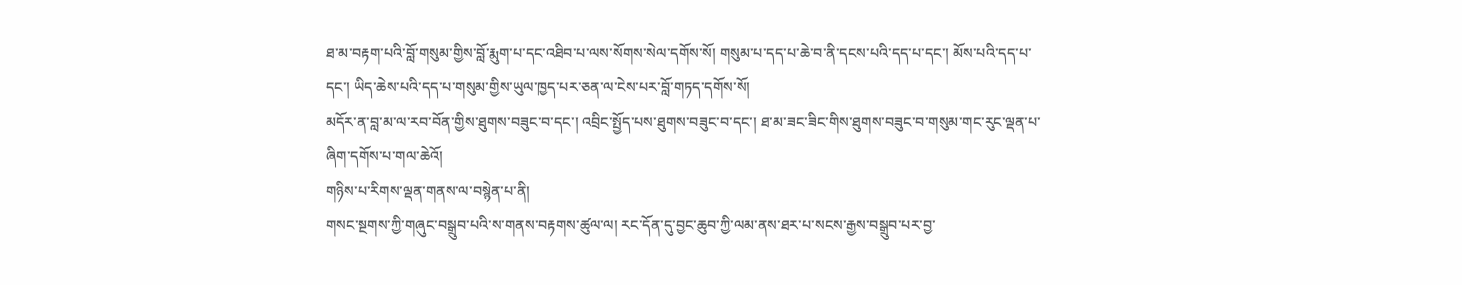ཐ་མ་བརྟག་པའི་བློ་གསུམ་གྱིས་བློ་རྨུག་པ་དང་འཐིབ་པ་ལས་སོགས་སེལ་དགོས་སོ། གསུམ་པ་དད་པ་ཆེ་བ་ནི་དངས་པའི་དད་པ་དང་། མོས་པའི་དད་པ་དང་། ཡིད་ཆེས་པའི་དད་པ་གསུམ་གྱིས་ཡུལ་ཁྱད་པར་ཅན་ལ་ངེས་པར་བློ་གཏད་དགོས་སོ།
མདོར་ན་བླ་མ་ལ་རབ་བོན་གྱིས་ཐུགས་བཟུང་བ་དང་། འབྲིང་སྤྱོད་པས་ཐུགས་བཟུང་བ་དང་། ཐ་མ་ཟང་ཟིང་གིས་ཐུགས་བཟུང་བ་གསུམ་གང་རུང་ལྡན་པ་ཞིག་དགོས་པ་གལ་ཆེའོ།
གཉིས་པ་རིགས་ལྡན་གནས་ལ་བསྙེན་པ་ནི།
གསང་སྔགས་ཀྱི་གཞུང་བསྒྲུབ་པའི་ས་གནས་བརྟགས་ཚུལ་ལ། རང་དོན་དུ་བྱང་ཆུབ་ཀྱི་ལམ་ནས་ཐར་པ་སངས་རྒྱས་བསྒྲུབ་པར་བྱ་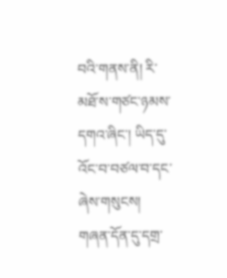བའི་གནས་ནི། རི་མཐོ་ས་གཙང་ཉམས་དགའ་ཞིང་། ཡིད་དུ་འོང་བ་བཙལ་བ་དང་ཞེས་གསུངས། གཞན་དོན་དུ་དགྲ་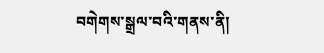བགེགས་སྒྲལ་བའི་གནས་ནི།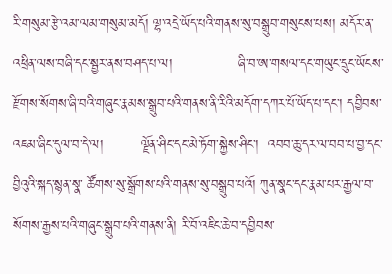རི་གསུམ་རྩེ་འམ་ལམ་གསུམ་མདོ། ལྷ་འདྲེ་ཡོད་པའི་གནས་སུ་བསྒྲུབ་གསུངས་པས། མདོར་ན་འཕྲིན་ལས་བཞི་དང་སྦྱར་ནས་བཤད་པ་ལ།              ཞི་བ་ཨ་གསལ་དང་གཡུང་དྲུང་ཡོངས་རྫོགས་སོགས་ཞི་བའི་གཞུང་རྣམས་སྒྲུབ་པའི་གནས་ནི་རིའི་མདོག་དཀར་པོ་ཡོད་པ་དང་། དབྱིབས་འཇམ་ཞིང་དུལ་བ་དེ་ལ།        ལྗོན་ཤིང་དང་མེ་ཏོག་སྐྱེས་ཤིང་།  འབབ་ཆུ་དར་ལ་བབ་པ་བྱ་དང་བྱིའུའི་སྐད་སྙན་སྣ་ ཚོགས་སུ་སྒྲོགས་པའི་གནས་སུ་བསྒྲུབ་པའོ། ཀུན་སྣང་དང་རྣམ་པར་རྒྱལ་བ་སོགས་རྒྱས་པའི་གཞུང་སྒྲུབ་པའི་གནས་ནི། རི་བོ་འཇིང་ཆེ་བ་དབྱིབས་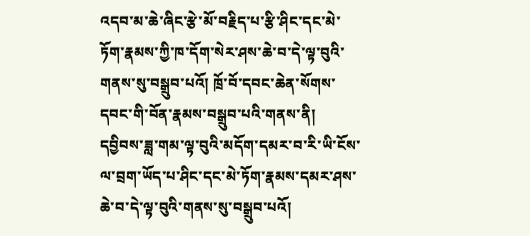འདབ་མ་ཆེ་ཞིང་རྩེ་མོ་བརྗིད་པ་རྩི་ཤིང་དང་མེ་ཏོག་རྣམས་ཀྱི་ཁ་དོག་སེར་ཤས་ཆེ་བ་དེ་ལྟ་བུའི་གནས་སུ་བསྒྲུབ་པའོ། ཁྲོ་བོ་དབང་ཆེན་སོགས་དབང་གི་བོན་རྣམས་བསྒྲུབ་པའི་གནས་ནི། དབྱིབས་ཟླ་གམ་ལྟ་བུའི་མདོག་དམར་བ་རི་ཡི་ངོས་ལ་བྲག་ཡོད་པ་ཤིང་དང་མེ་ཏོག་རྣམས་དམར་ཤས་ཆེ་བ་དེ་ལྟ་བུའི་གནས་སུ་བསྒྲུབ་པའོ།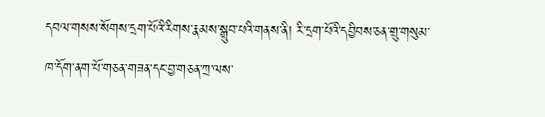དབལ་གསས་སོགས་དྲག་པོའི་རིགས་རྣམས་སྒྲུབ་པའི་གནས་ནི། རི་དྲག་པོའི་དབྱིབས་ཅན་གྲུ་གསུམ་ཁ་དོག་ནག་པོ་གཅན་གཟན་དང་བྱ་གཅན་ཀྲ་ལས་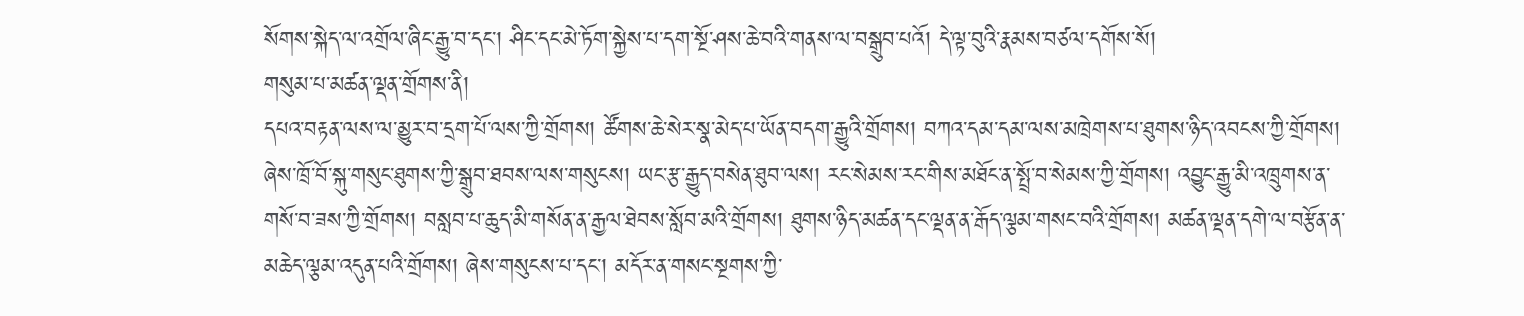སོགས་སྐེད་ལ་འགྲོལ་ཞིང་རྒྱུ་བ་དང་། ཤིང་དང་མེ་ཏོག་སྐྱེས་པ་དག་སྔོ་ཤས་ཆེ་བའི་གནས་ལ་བསྒྲུབ་པའོ། དེ་ལྟ་བུའི་རྣམས་བཙལ་དགོས་སོ།
གསུམ་པ་མཚན་ལྡན་གྲོགས་ནི།
དཔའ་བརྟན་ལས་ལ་མྱུར་བ་དྲག་པོ་ལས་ཀྱི་གྲོགས། ཚོགས་ཆེ་སེར་སྣ་མེད་པ་ཡོན་བདག་རྒྱུའི་གྲོགས། བཀའ་དམ་དམ་ལས་མཁྲེགས་པ་ཐུགས་ཉིད་འབངས་ཀྱི་གྲོགས། ཞེས་ཁྲོ་བོ་སྐུ་གསུང་ཐུགས་ཀྱི་སྒྲུབ་ཐབས་ལས་གསུངས། ཡང་རྩ་རྒྱུད་བསེན་ཐུབ་ལས། རང་སེམས་རང་གིས་མཐོང་ན་སྤྲོ་བ་སེམས་ཀྱི་གྲོགས། འབྱུང་རྒྱུ་མི་འཁྲུགས་ན་གསོ་བ་ཟས་ཀྱི་གྲོགས། བསླབ་པ་ཆུད་མི་གསོན་ན་རྒྱལ་ཐེབས་སློབ་མའི་གྲོགས། ཐུགས་ཉིད་མཚན་དང་ལྡན་ན་རྒོད་ལྕམ་གསང་བའི་གྲོགས། མཚན་ལྡན་དགེ་ལ་བརྩོན་ན་མཆེད་ལྕམ་འདུན་པའི་གྲོགས། ཞེས་གསུངས་པ་དང་། མདོར་ན་གསང་སྔགས་ཀྱི་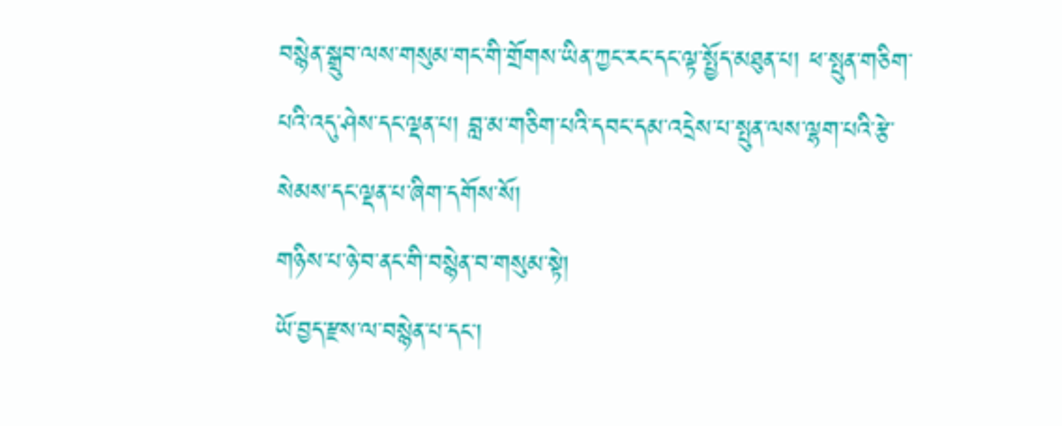བསྙེན་སྒྲུབ་ལས་གསུམ་གང་གི་གྲོགས་ཡིན་ཀྱང་རང་དང་ལྟ་སྤྱོད་མཐུན་པ། ཕ་སྤུན་གཅིག་པའི་འདུ་ཤེས་དང་ལྡན་པ། བླ་མ་གཅིག་པའི་དབང་དམ་འདྲེས་པ་སྤུན་ལས་ལྷག་པའི་རྩེ་སེམས་དང་ལྡན་པ་ཞིག་དགོས་སོ།
གཉིས་པ་ཉེ་བ་ནང་གི་བསྙེན་བ་གསུམ་སྟེ།
ཡོ་བྱད་རྫས་ལ་བསྙེན་པ་དང་།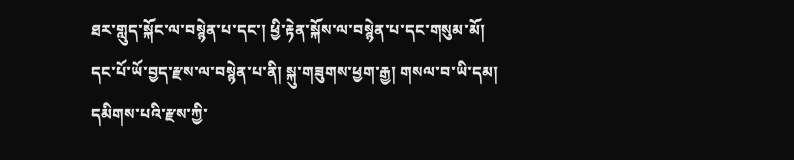ཐར་གླུད་སྐོང་ལ་བསྙེན་པ་དང་། ཕྱི་རྟེན་སྐོས་ལ་བསྙེན་པ་དང་གསུམ་མོ།
དང་པོ་ཡོ་བྱད་རྫས་ལ་བསྙེན་པ་ནི། སྐུ་གཟུགས་ཕྱག་རྒྱ། གསལ་བ་ཡི་དམ། དམིགས་པའི་རྫས་ཀྱི་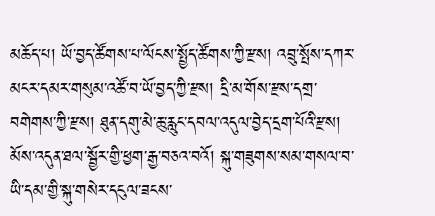མཆོད་པ། ཡོ་བྱད་ཚོགས་པ་ལོངས་སྤྱོད་ཚོགས་ཀྱི་རྫས། འབྲུ་སྤོས་དཀར་མངར་དམར་གསུམ་འཚོ་བ་ཡོ་བྱད་ཀྱི་རྫས། དྲི་མ་གོས་རྫས་དགྲ་བགེགས་ཀྱི་རྫས། ཐུན་དགུ་མེ་ཆུ་རླུང་དབལ་འདུལ་བྱེད་དྲག་པོའི་རྫས། མོས་འདུན་ཐལ་སྦྱོར་གྱི་ཕྱག་རྒྱ་བཅའ་བའོ། སྐུ་གཟུགས་སམ་གསལ་བ་ཡི་དམ་གྱི་སྐུ་གསེར་དངུལ་ཟངས་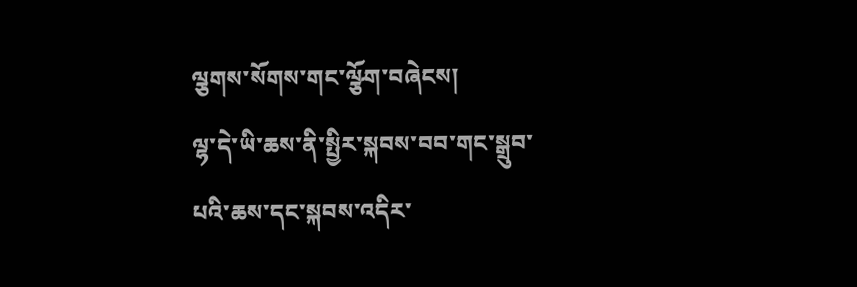ལྕགས་སོགས་གང་ལྩོག་བཞེངས།
ལྷ་དེ་ཡི་ཆས་ནི་སྤྱིར་སྐབས་བབ་གང་སྒྲུབ་པའི་ཆས་དང་སྐབས་འདིར་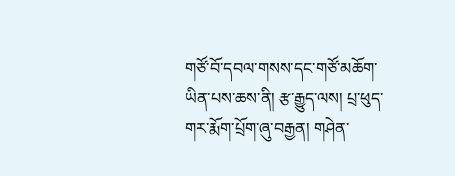གཙོ་བོ་དབལ་གསས་དང་གཙོ་མཆོག་ཡིན་པས་ཆས་ནི། རྩ་རྒྱུད་ལས། པྲ་ཕུད་གར་རྨོག་པྲོག་ཞུ་བརྒྱན། གཤེན་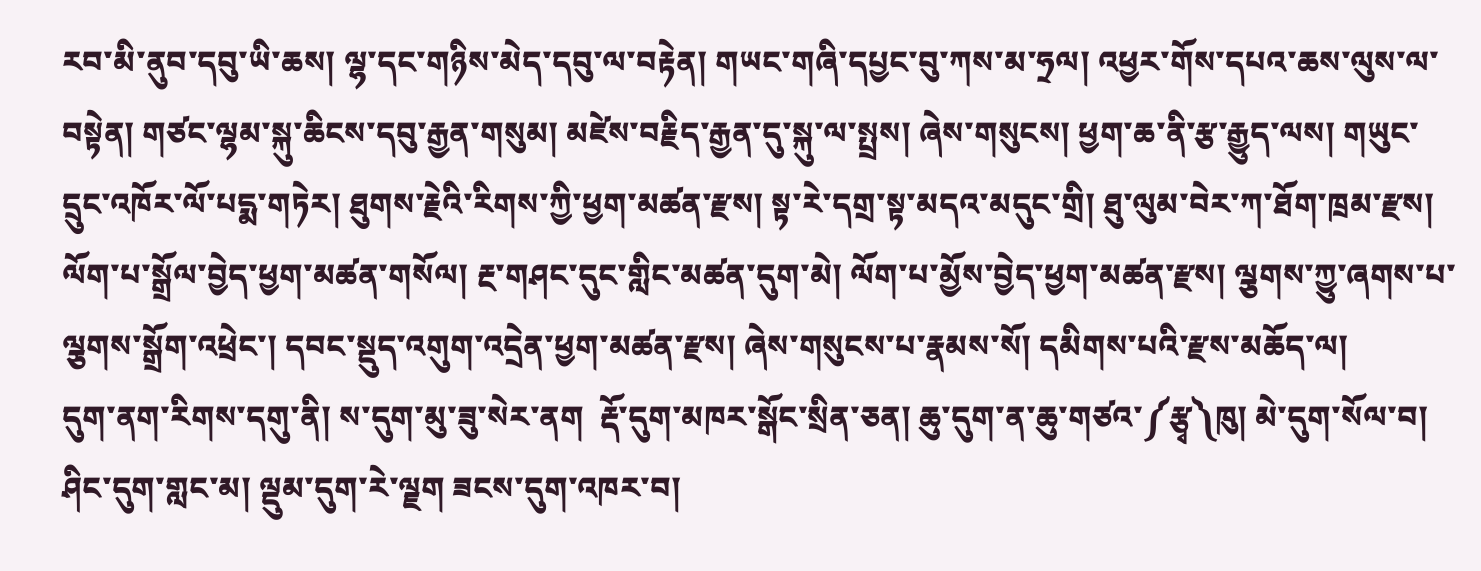རབ་མི་ནུབ་དབུ་ཡི་ཆས། ལྷ་དང་གཉིས་མེད་དབུ་ལ་བརྟེན། གཡང་གཞི་དཔྱང་བུ་ཀས་མ་ཧྲལ། འཕྱར་གོས་དཔའ་ཆས་ལུས་ལ་བསྟེན། གཙང་ལྷམ་སྐུ་ཆིངས་དབུ་རྒྱན་གསུམ། མཛེས་བརྗིད་རྒྱན་དུ་སྐུ་ལ་སྤྲས། ཞེས་གསུངས། ཕྱག་ཆ་ནི་རྩ་རྒྱུད་ལས། གཡུང་དྲུང་འཁོར་ལོ་པདྨ་གཏེར། ཐུགས་རྗེའི་རིགས་ཀྱི་ཕྱག་མཚན་རྫས། སྟ་རེ་དགྲ་སྟ་མདའ་མདུང་གྲི། ཐུ་ལུམ་བེར་ཀ་ཐོག་ཁྲམ་རྫས། ལོག་པ་སྒྲོལ་བྱེད་ཕྱག་མཚན་གསོལ། རྔ་གཤང་དུང་གླིང་མཚན་དུག་མེ། ལོག་པ་མྱོས་བྱེད་ཕྱག་མཚན་རྫས། ལྕགས་ཀྱུ་ཞགས་པ་ལྕགས་སྒྲོག་འཕྲེང་། དབང་སྡུད་འགུག་འདྲེན་ཕྱག་མཚན་རྫས། ཞེས་གསུངས་པ་རྣམས་སོ། དམིགས་པའི་རྫས་མཆོད་ལ།
དུག་ནག་རིགས་དགུ་ནི། ས་དུག་མུ་ཟུ་སེར་ནག  རྡོ་དུག་མཁར་སྒོང་སྲིན་ཅན། ཆུ་དུག་ན་ཆུ་གཙའ་༼རྩྭ༽ཁུ། མེ་དུག་སོལ་བ། ཤིང་དུག་གླང་མ། ལྡུམ་དུག་རེ་ལྗག ཟངས་དུག་འཁར་བ།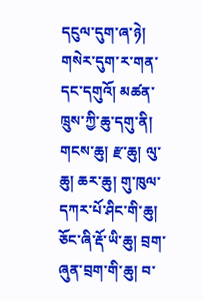དངུལ་དུག་ཞ་ཉེ། གསེར་དུག་ར་གན་དང་དགུའོ། མཚན་ཁྲུས་ཀྱི་ཆུ་དགུ་ནི། གངས་ཆུ། རྫ་ཆུ། ལུ་ཆུ། ཆར་ཆུ། གུ་ཁུལ་དཀར་པོ་ཤིང་གི་ཆུ། ཅོང་ཞི་རྡོ་ཡི་ཆུ། བྲག་ཞུན་བྲག་གི་ཆུ། བ་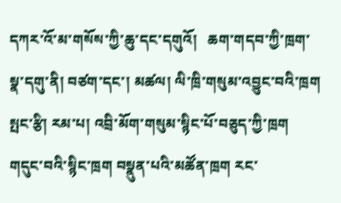དཀར་འོ་མ་གསོས་ཀྱི་ཆུ་དང་དགུའོ།   ཆག་གདབ་ཀྱི་ཁྲག་སྣ་དགུ་ནི། བཙག་དང་། མཚལ། ལི་ཁྲི་གསུམ་འབྱུང་བའི་ཁྲག  སྤང་རྩི། རམ་པ། འབྲི་མོག་གསུམ་སྙིང་པོ་བཅུད་ཀྱི་ཁྲག གདུང་བའི་སྙིང་ཁྲག བསྣུན་པའི་མཚོན་ཁྲག རང་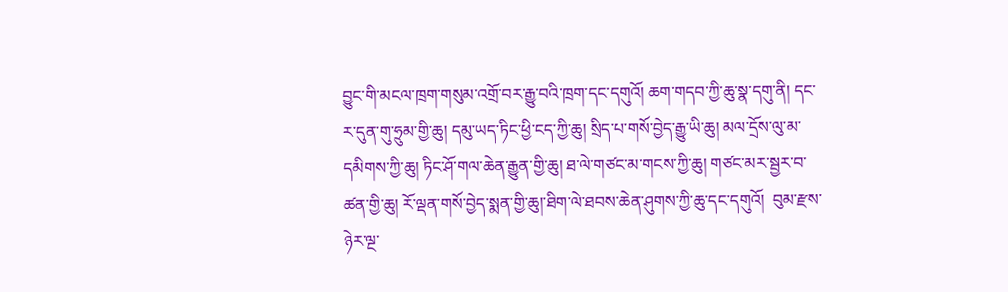བྱུང་གི་མངལ་ཁྲག་གསུམ་འགྲོ་བར་རྒྱུ་བའི་ཁྲག་དང་དགུའོ། ཆག་གདབ་ཀྱི་ཆུ་སྣ་དགུ་ནི། དང་ར་དུན་གུ་ཧྲུམ་གྱི་ཆུ། དམུ་ཡད་ཏིང་ཕྱི་ངད་ཀྱི་ཆུ། སྲིད་པ་གསོ་བྱེད་རྒྱུ་ཡི་ཆུ། མལ་དྲོས་ལུ་མ་དམིགས་ཀྱི་ཆུ། ཏིང་ཤོ་གལ་ཆེན་རྒྱུན་གྱི་ཆུ། ཐ་ལེ་གཙང་མ་གངས་ཀྱི་ཆུ། གཙང་མར་སྦྱར་བ་ཚན་གྱི་ཆུ། རོ་ལྡན་གསོ་བྱེད་སྨན་གྱི་ཆུ།་ཐིག་ལེ་ཐབས་ཆེན་ཤུགས་ཀྱི་ཆུ་དང་དགུའོ།  བུམ་རྫས་ཉེར་ལྔ་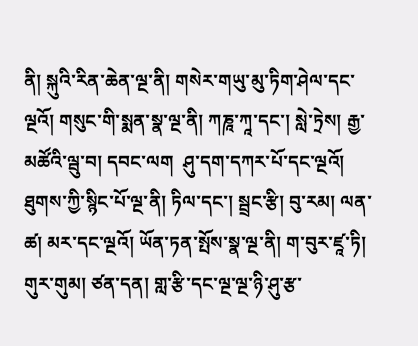ནི། སྐུའི་རིན་ཆེན་ལྔ་ནི། གསེར་གཡུ་མུ་ཏིག་ཤེལ་དང་ལྔའོ། གསུང་གི་སྨན་སྣ་ལྔ་ནི། ཀཎཱ་ཀཱ་དང་། སླེ་ཏྲེས། རྒྱ་མཚོའི་ལྦུ་བ། དབང་ལག  ཤུ་དག་དཀར་པོ་དང་ལྔའོ། ཐུགས་ཀྱི་སྙིང་པོ་ལྔ་ནི། ཏིལ་དང་། སྦྲང་རྩི། བུ་རམ། ལན་ཚ། མར་དང་ལྔའོ། ཡོན་ཏན་སྤོས་སྣ་ལྔ་ནི། ག་བུར་ཛཱ་ཏི། གུར་གུམ། ཙན་དན། གླ་རྩི་དང་ལྔ་ལྔ་ཉི་ཤུ་རྩ་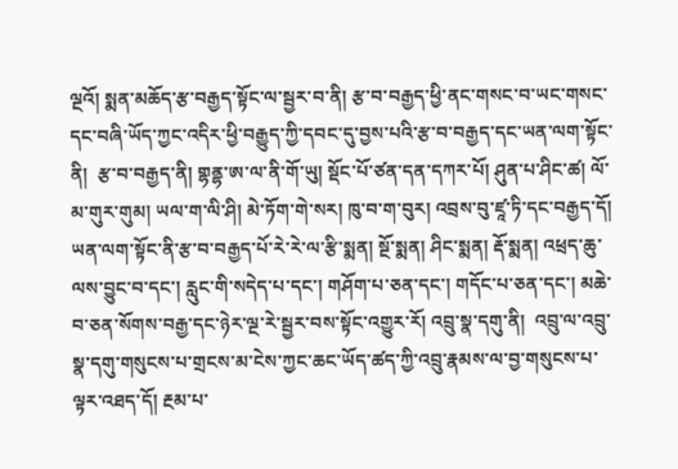ལྔའོ། སྨན་མཆོད་རྩ་བརྒྱད་སྟོང་ལ་སྦྱར་བ་ནི། རྩ་བ་བརྒྱད་ཕྱི་ནང་གསང་བ་ཡང་གསང་དང་བཞི་ཡོད་ཀྱང་འདིར་ཕྱི་བརྒྱུད་ཀྱི་དབང་དུ་བྱས་པའི་རྩ་བ་བརྒྱད་དང་ཡན་ལག་སྟོང་ནི།  རྩ་བ་བརྒྱད་ནི། གྷནྷ་ཨ་ལ་ནི་གོ་ཡུ། སྡོང་པོ་ཙན་དན་དཀར་པོ། ཤུན་པ་ཤིང་ཚ། ལོ་མ་གུར་གུམ། ཡལ་ག་ལི་ཤི། མེ་ཏོག་གེ་སར། ཁུ་བ་ག་བུར། འབྲས་བུ་ཛཱ་ཏི་དང་བརྒྱད་དོ། ཡན་ལག་སྟོང་ནི་རྩ་བ་བརྒྱད་པོ་རེ་རེ་ལ་རྩི་སྨན། སྔོ་སྨན། ཤིང་སྨན། རྡོ་སྨན། འཕྲད་ཆུ་ལས་བྱུང་བ་དང་། རླུང་གི་སདེད་པ་དང་། གཤོག་པ་ཅན་དང་། གདོང་པ་ཅན་དང་། མཆེ་བ་ཅན་སོགས་བརྒྱ་དང་ཉེར་ལྔ་རེ་སྦྱར་བས་སྟོང་འགྱུར་རོ། འབྲུ་སྣ་དགུ་ནི།  འབྲུ་ལ་འབྲུ་སྣ་དགུ་གསུངས་པ་གྲངས་མ་ངེས་ཀྱང་ཆང་ཡོད་ཚད་ཀྱི་འབྲུ་རྣམས་ལ་བྱ་གསུངས་པ་ལྟར་འཐད་དོ། རྔམ་པ་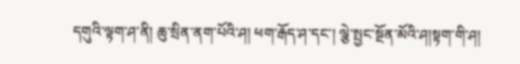དགུའི་ལྟག་ཤ་ནི། ཆུ་སྲིན་ནག་པོའི་ཤ། ཕག་རྒོད་ཤ་དང་། ལྕེ་སྤྱང་སྔོན་མོའི་ཤ།སྟག་གི་ཤ།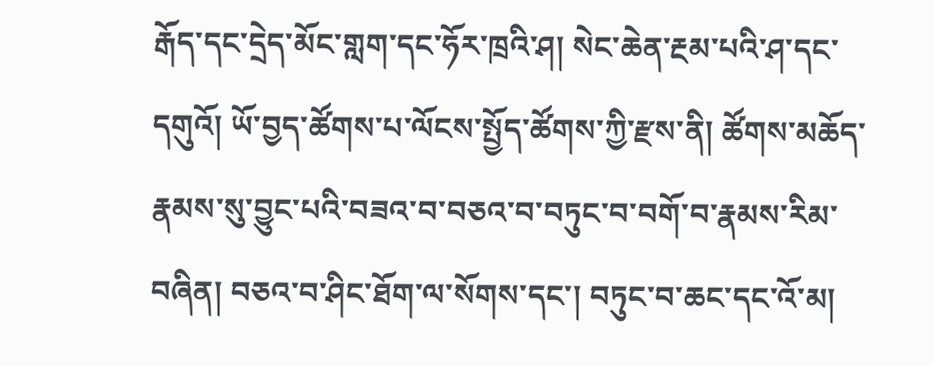རྒོད་དང་དྲེད་མོང་གླག་དང་ཧོར་ཁྲའི་ཤ། སེང་ཆེན་རྔམ་པའི་ཤ་དང་ དགུའོ། ཡོ་བྱད་ཚོགས་པ་ལོངས་སྤྱོད་ཚོགས་ཀྱི་རྫས་ནི། ཚོགས་མཆོད་རྣམས་སུ་བྱུང་པའི་བཟའ་བ་བཅའ་བ་བཏུང་བ་བགོ་བ་རྣམས་རིམ་བཞིན། བཅའ་བ་ཤིང་ཐོག་ལ་སོགས་དང་། བཏུང་བ་ཆང་དང་འོ་མ།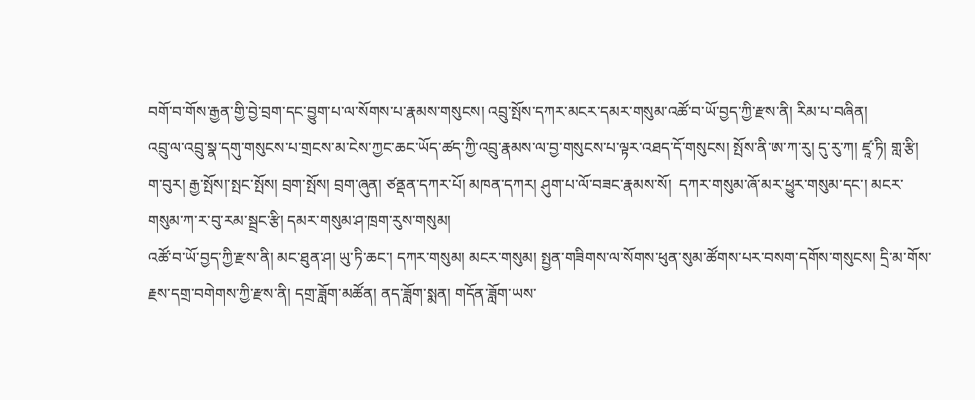བགོ་བ་གོས་རྒྱན་གྱི་བྱེ་བྲག་དང་བྱུག་པ་ལ་སོགས་པ་རྣམས་གསུངས། འབྲུ་སྤོས་དཀར་མངར་དམར་གསུམ་འཚོ་བ་ཡོ་བྱད་ཀྱི་རྫས་ནི། རིམ་པ་བཞིན།
འབྲུ་ལ་འབྲུ་སྣ་དགུ་གསུངས་པ་གྲངས་མ་ངེས་ཀྱང་ཆང་ཡོད་ཚད་ཀྱི་འབྲུ་རྣམས་ལ་བྱ་གསུངས་པ་ལྟར་འཐད་དོ་གསུངས། སྤོས་ནི་ཨ་ཀ་རུ། དུ་རུ་ཀ། ཛཱ་ཏི། གླ་རྩི། ག་བུར། རྒྱ་སྤོས།་སྤང་སྤོས། བྲག་སྤོས། བྲག་ཞུན། ཙནྡན་དཀར་པོ། མཁན་དཀར། ཤུག་པ་ལོ་བཟང་རྣམས་སོ།  དཀར་གསུམ་ཞོ་མར་ཕྱུར་གསུམ་དང་། མངར་གསུམ་ཀ་ར་བུ་རམ་སྦྲང་རྩི། དམར་གསུམ་ཤ་ཁྲག་རུས་གསུམ།
འཚོ་བ་ཡོ་བྱད་ཀྱི་རྫས་ནི། མང་ཐུན་ཤ། ཡུ་ཏི་ཆང་། དཀར་གསུམ། མངར་གསུམ། སྤྱན་གཟིགས་ལ་སོགས་ཕུན་སུམ་ཚོགས་པར་བསག་དགོས་གསུངས། དྲི་མ་གོས་རྗས་དགྲ་བགེགས་ཀྱི་རྫས་ནི། དགྲ་ཟློག་མཚོན། ནད་ཟློག་སྨན། གདོན་ཟློག་ཡས་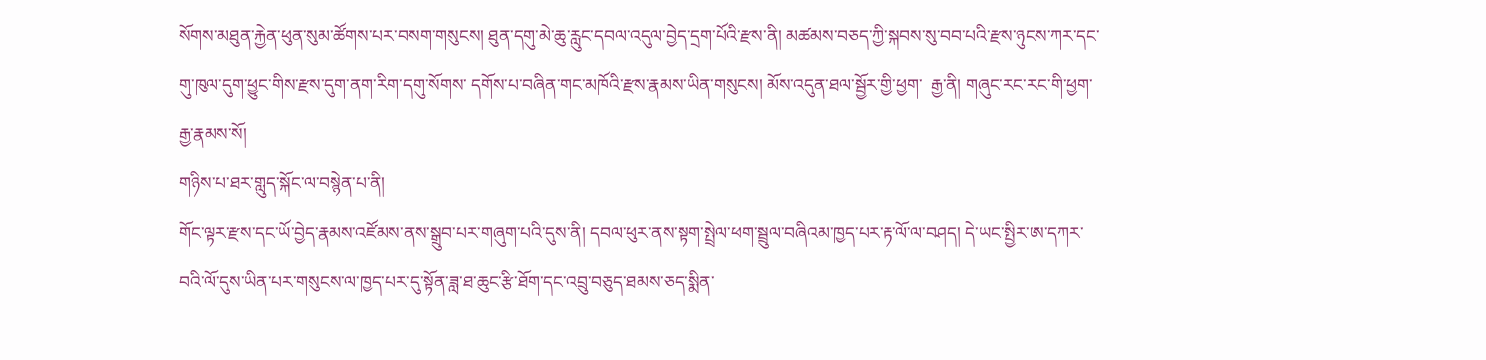སོགས་མཐུན་རྐྱེན་ཕུན་སུམ་ཚོགས་པར་བསག་གསུངས། ཐུན་དགུ་མེ་ཆུ་རླུང་དབལ་འདུལ་བྱེད་དྲག་པོའི་རྫས་ནི། མཚམས་བཅད་ཀྱི་སྐབས་སུ་བབ་པའི་རྫས་ཉུངས་ཀར་དང་གུ་ཁུལ་དུག་ཕྱུང་གིས་རྫས་དུག་ནག་རིག་དགུ་སོགས་ དགོས་པ་བཞིན་གང་མཁོའི་རྫས་རྣམས་ཡིན་གསུངས། མོས་འདུན་ཐལ་སྦྱོར་གྱི་ཕྱག་  རྒྱ་ནི། གཞུང་རང་རང་གི་ཕྱག་རྒྱ་རྣམས་སོ།
གཉིས་པ་ཐར་གླུད་སྐོང་ལ་བསྙེན་པ་ནི།
གོང་ལྟར་རྫས་དང་ཡོ་བྱེད་རྣམས་འཛོམས་ནས་སྒྲུབ་པར་གཞུག་པའི་དུས་ནི། དབལ་ཕུར་ནས་སྟག་སྤྲེལ་ཕག་སྦྲུལ་བཞིའམ་ཁྱད་པར་རྟ་ལོ་ལ་བཤད། དེ་ཡང་སྤྱིར་ཨ་དཀར་བའི་ལོ་དུས་ཡིན་པར་གསུངས་ལ་ཁྱད་པར་དུ་སྟོན་ཟླ་ཐ་ཆུང་རྩི་ཐོག་དང་འབྲུ་བཅུད་ཐམས་ཅད་སྨིན་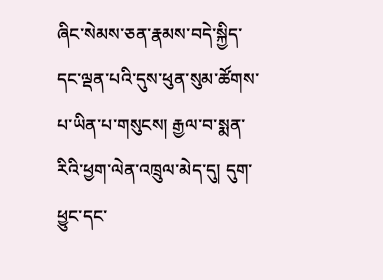ཞིང་སེམས་ཅན་རྣམས་བདེ་སྐྱིད་དང་ལྡན་པའི་དུས་ཕུན་སུམ་ཚོགས་པ་ཡིན་པ་གསུངས། རྒྱལ་བ་སྨན་རིའི་ཕྱག་ལེན་འཁྲུལ་མེད་དུ། དུག་ཕྱུང་དང་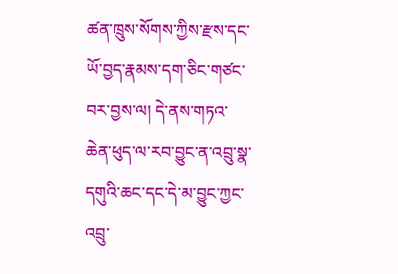ཚན་ཁྲུས་སོགས་ཀྱིས་རྫས་དང་ཡོ་བྱད་རྣམས་དག་ཅིང་གཙང་བར་བྱས་ལ། དེ་ནས་གཏའ་ཆེན་ཕུད་ལ་རབ་བྱུང་ན་འབྲུ་སྣ་དགུའི་ཆང་དང་དེ་མ་བྱུང་ཀྱང་འབྲུ་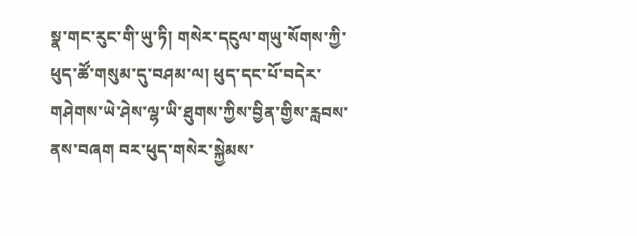སྣ་གང་རུང་གི་ཡུ་ཏི། གསེར་དངུལ་གཡུ་སོགས་ཀྱི་ཕུད་ཚོ་གསུམ་དུ་བཤམ་ལ། ཕུད་དང་པོ་བདེར་གཤེགས་ཡེ་ཤེས་ལྷ་ཡི་ཐུགས་ཀྱིས་བྱིན་གྱིས་རླབས་ནས་བཞག བར་ཕུད་གསེར་སྐྱེམས་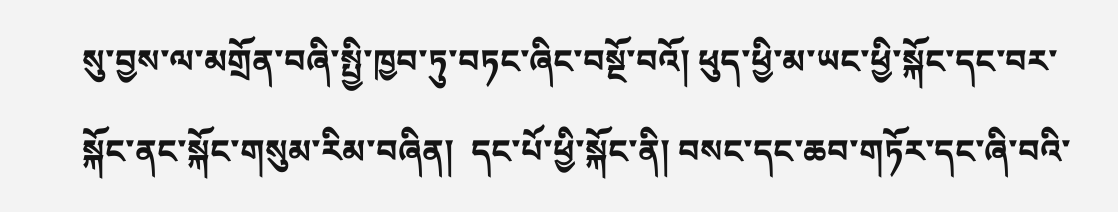སུ་བྱས་ལ་མགྲོན་བཞི་སྤྱི་ཁྱབ་ཏུ་བཏང་ཞིང་བསྔོ་བའོ། ཕུད་ཕྱི་མ་ཡང་ཕྱི་སྐོང་དང་བར་སྐོང་ནང་སྐོང་གསུམ་རིམ་བཞིན།  དང་པོ་ཕྱི་སྐོང་ནི། བསང་དང་ཆབ་གཏོར་དང་ཞི་བའི་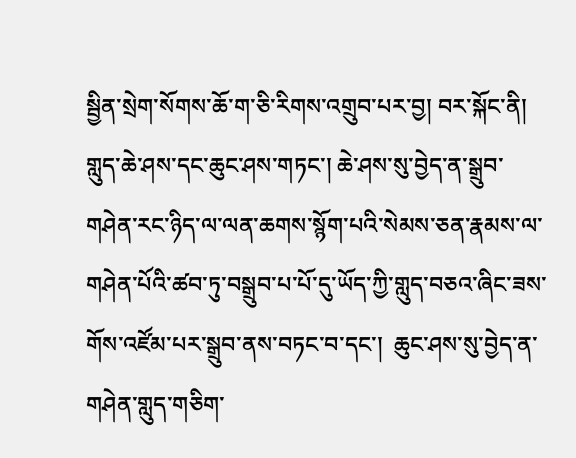སྦྱིན་སྲེག་སོགས་ཆོ་ག་ཅི་རིགས་འགྲུབ་པར་བྱ། བར་སྐོང་ནི། གླུད་ཆེ་ཤས་དང་ཆུང་ཤས་གཏང་། ཆེ་ཤས་སུ་བྱེད་ན་སྒྲུབ་གཤེན་རང་ཉིད་ལ་ལན་ཆགས་སྙོག་པའི་སེམས་ཅན་རྣམས་ལ་གཤེན་པོའི་ཚབ་ཏུ་བསྒྲུབ་པ་པོ་དུ་ཡོད་ཀྱི་གླུད་བཅའ་ཞིང་ཟས་གོས་འཛོམ་པར་སྒྲུབ་ནས་བཏང་བ་དང་།  ཆུང་ཤས་སུ་བྱེད་ན་གཤེན་གླུད་གཅིག་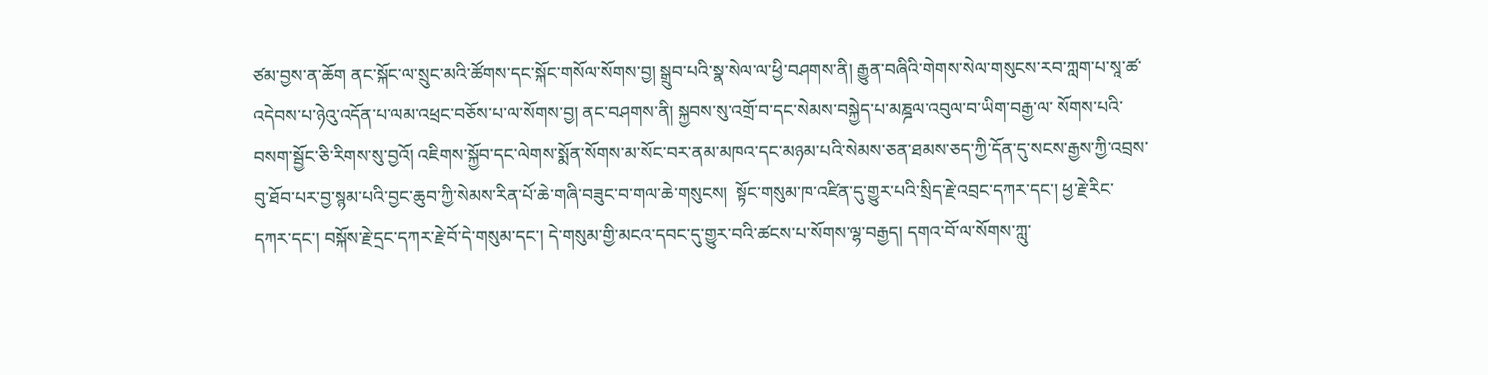ཙམ་བྱས་ན་ཆོག ནང་སྐོང་ལ་སྲུང་མའི་ཚོགས་དང་སྐོང་གསོལ་སོགས་བྱ། སྒྲུབ་པའི་སྣ་སེལ་ལ་ཕྱི་བཤགས་ནི། རྒྱུན་བཞིའི་གེགས་སེལ་གསུངས་རབ་ཀླག་པ་སཱ་ཚ་འདེབས་པ་ཉེའུ་འདོན་པ་ལམ་འཕྲང་བཅོས་པ་ལ་སོགས་བྱ། ནང་བཤགས་ནི། སྐྱབས་སུ་འགྲོ་བ་དང་སེམས་བསྐྱེད་པ་མཎྜལ་འབུལ་བ་ཡིག་བརྒྱ་ལ་ སོགས་པའི་བསག་སྦྱོང་ཅི་རིགས་སུ་བྱའོ། འཇིགས་སྐྱོབ་དང་ལེགས་སྨོན་སོགས་མ་སོང་བར་ནམ་མཁའ་དང་མཉམ་པའི་སེམས་ཅན་ཐམས་ཅད་ཀྱི་དོན་དུ་སངས་རྒྱས་ཀྱི་འབྲས་བུ་ཐོབ་པར་བྱ་སྙམ་པའི་བྱང་ཆུབ་ཀྱི་སེམས་རིན་པོ་ཆེ་གཞི་བཟུང་བ་གལ་ཆེ་གསུངས།  སྟོང་གསུམ་ཁ་འཛིན་དུ་གྱུར་པའི་སྲིད་རྗེ་འབྲང་དཀར་དང་། ཕྱ་རྗེ་རིང་དཀར་དང་། བསྐོས་རྗེ་དྲང་དཀར་རྗེ་བོ་དེ་གསུམ་དང་། དེ་གསུམ་གྱི་མངའ་དབང་དུ་གྱུར་བའི་ཚངས་པ་སོགས་ལྷ་བརྒྱད། དགའ་བོ་ལ་སོགས་ཀླུ་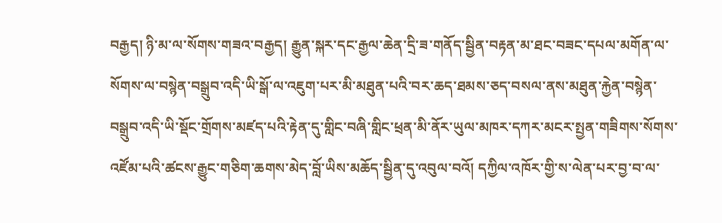བརྒྱད། ཉི་མ་ལ་སོགས་གཟའ་བརྒྱད། རྒྱུན་སྐར་དང་རྒྱལ་ཆེན་དྲི་ཟ་གནོད་སྦྱིན་བརྟན་མ་ཐང་བཟང་དཔལ་མགོན་ལ་སོགས་ལ་བསྙེན་བསྒྲུབ་འདི་ཡི་སྒོ་ལ་འཇུག་པར་མི་མཐུན་པའི་བར་ཆད་ཐམས་ཅད་བསལ་ནས་མཐུན་རྐྱེན་བསྙེན་བསྒྲུབ་འདི་ཡི་སྡོང་གྲོགས་མཛད་པའི་རྟེན་དུ་གླིང་བཞི་གླིང་ཕྲན་མི་ནོར་ཡུལ་མཁར་དཀར་མངར་སྤྱན་གཟིགས་སོགས་འཛོམ་པའི་ཚངས་རྒྱུང་གཅིག་ཆགས་མེད་བློ་ཡིས་མཆོད་སྦྱིན་དུ་འབུལ་བའོ། དཀྱིལ་འཁོར་གྱི་ས་ལེན་པར་བྱ་བ་ལ་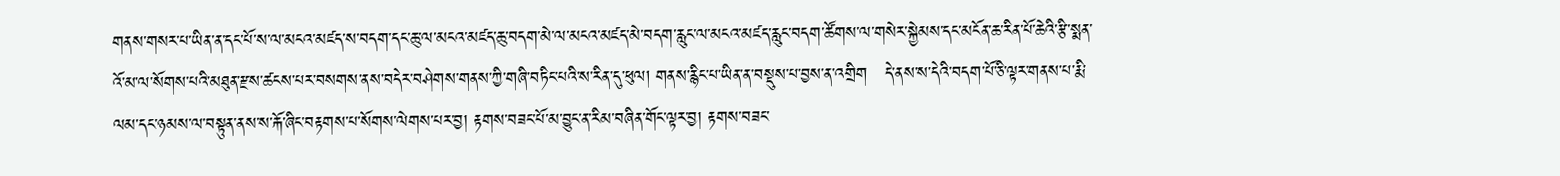གནས་གསར་པ་ཡིན་ན་དང་པོ་ས་ལ་མངའ་མཛད་ས་བདག་དང་ཆུ་ལ་མངའ་མཛད་ཆུ་བདག་མེ་ལ་མངའ་མཛད་མེ་བདག་རླུང་ལ་མངའ་མཛད་རླུང་བདག་ཚོགས་ལ་གསེར་སྐྱེམས་དང་མངོན་ཆ་རིན་པོ་ཆེའི་རྩི་སྨན་འོ་མ་ལ་སོགས་པའི་མཐུན་རྫས་ཚངས་པར་བསགས་ནས་བདེར་བཤེགས་གནས་ཀྱི་གཞི་བཏིང་པའི་ས་རིན་དུ་ཕུལ། གནས་རྙིང་པ་ཡིན་ན་བསྡུས་པ་བྱས་ན་འགྲིག   དེ་ནས་ས་དེའི་བདག་པོ་ཅི་ལྟར་གནས་པ་རྨི་ལམ་དང་ཉམས་ལ་བསྟུན་ནས་ས་རྐོ་ཞིང་བརྟགས་པ་སོགས་ལེགས་པར་བྱ། རྟགས་བཟང་པོ་མ་བྱུང་ན་རིམ་བཞིན་གོང་ལྟར་བྱ། རྟགས་བཟང་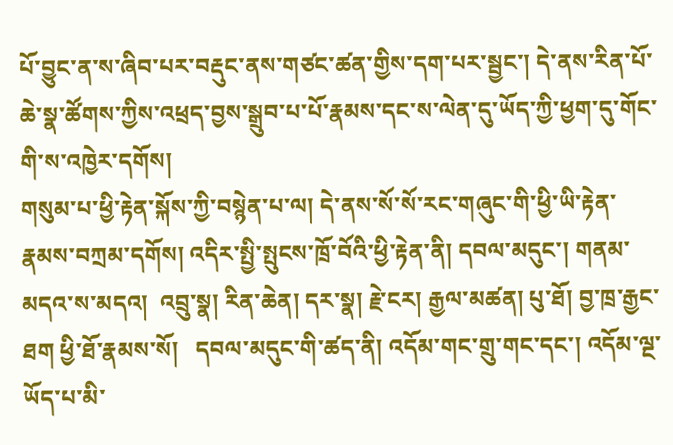པོ་བྱུང་ན་ས་ཞིབ་པར་བརྡུང་ནས་གཙང་ཚན་གྱིས་དག་པར་སྦྱང་། དེ་ནས་རིན་པོ་ཆེ་སྣ་ཚོགས་ཀྱིས་འཕྲད་བྱས་སྒྲུབ་པ་པོ་རྣམས་དང་ས་ལེན་དུ་ཡོད་ཀྱི་ཕྱག་དུ་གོང་གི་ས་འཁྱེར་དགོས།
གསུམ་པ་ཕྱི་རྟེན་སྐོས་ཀྱི་བསྙེན་པ་ལ། དེ་ནས་སོ་སོ་རང་གཞུང་གི་ཕྱི་ཡི་རྟེན་རྣམས་བཀྲམ་དགོས། འདིར་སྤྱི་སྤུངས་ཁྲོ་བོའི་ཕྱི་རྟེན་ནི། དབལ་མདུང་། གནམ་མདའ་ས་མདའ།  འབྲུ་སྣ། རིན་ཆེན། དར་སྣ། རྗེ་ངར། རྒྱལ་མཚན། པུ་ཐོ། བྱ་ཁྲ་རྒྱང་ཐག ཕྱི་ཐོ་རྣམས་སོ།   དབལ་མདུང་གི་ཚད་ནི། འདོམ་གང་གྲུ་གང་དང་། འདོམ་ལྔ་ཡོད་པ་མི་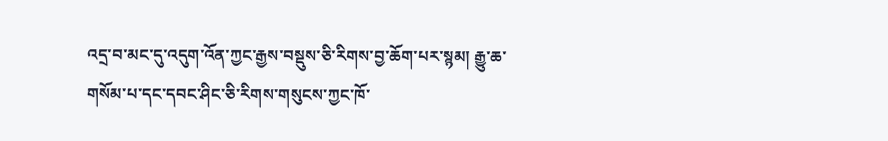འདྲ་བ་མང་དུ་འདུག་འོན་ཀྱང་རྒྱས་བསྡུས་ཅི་རིགས་བྱ་ཆོག་པར་སྙམ། རྒྱུ་ཆ་གསོམ་པ་དང་དབང་ཤིང་ཅི་རིགས་གསུངས་ཀྱང་ཁོ་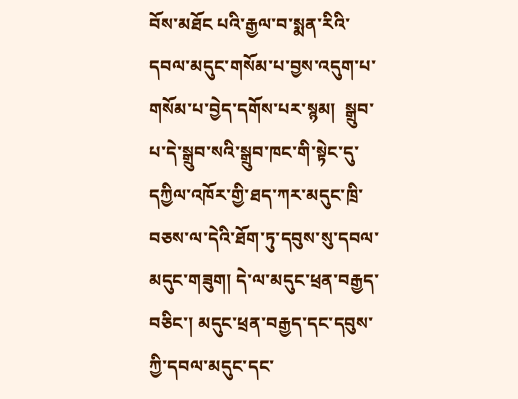བོས་མཐོང པའི་རྒྱལ་བ་སྨན་རིའི་དབལ་མདུང་གསོམ་པ་བྱས་འདུག་པ་གསོམ་པ་བྱེད་དགོས་པར་སྙམ།  སྒྲུབ་པ་དེ་སྒྲུབ་སའི་སྒྲུབ་ཁང་གི་སྟེང་དུ་དཀྱིལ་འཁོར་གྱི་ཐད་ཀར་མདུང་ཁྲི་བཅས་ལ་དེའི་ཐོག་ཏུ་དབུས་སུ་དབལ་མདུང་གཟུག། དེ་ལ་མདུང་ཕྲན་བརྒྱད་བཅིང་། མདུང་ཕྲན་བརྒྱད་དང་དབུས་ཀྱི་དབལ་མདུང་དང་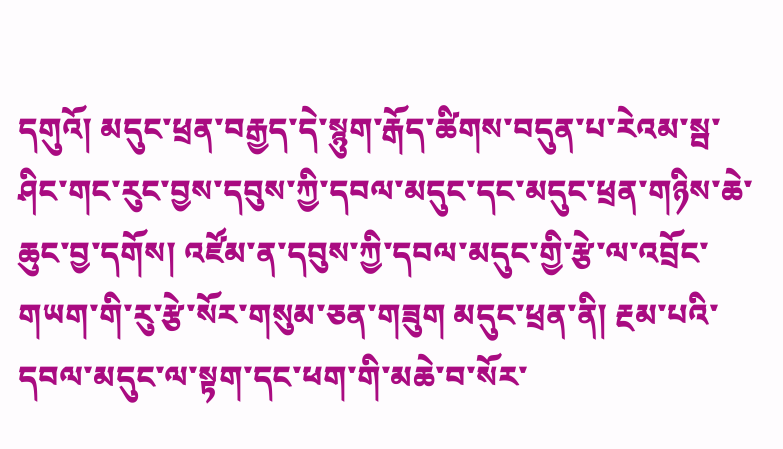དགུའོ། མདུང་ཕྲན་བརྒྱད་དེ་སྙུག་རྒོད་ཚིགས་བདུན་པ་རེའམ་སྦ་ཤིང་གང་རུང་བྱས་དབུས་ཀྱི་དབལ་མདུང་དང་མདུང་ཕྲན་གཉིས་ཆེ་ཆུང་བྱ་དགོས། འཛོམ་ན་དབུས་ཀྱི་དབལ་མདུང་གྱི་རྩེ་ལ་འབྲོང་གཡག་གི་རུ་རྩེ་སོར་གསུམ་ཅན་གཟུག མདུང་ཕྲན་ནི། རྔམ་པའི་དབལ་མདུང་ལ་སྟག་དང་ཕག་གི་མཆེ་བ་སོར་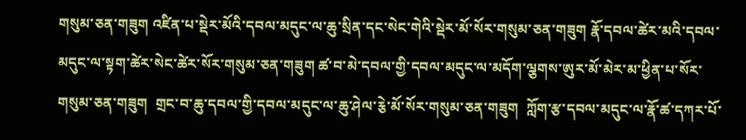གསུམ་ཅན་གཟུག འཛིན་པ་སྡེར་མོའི་དབལ་མདུང་ལ་ཆུ་སྲིན་དང་སེང་གེའི་སྡེར་མོ་སོར་གསུམ་ཅན་གཟུག རྣོ་དབལ་ཚེར་མའི་དབལ་མདུང་ལ་སྟག་ཚེར་སེང་ཚེར་སོར་གསུམ་ཅན་གཟུག ཚ་བ་མེ་དབལ་གྱི་དབལ་མདུང་ལ་མདོག་ལྕགས་ཨུར་མོ་མེར་མ་ཕྱིན་པ་སོར་གསུམ་ཅན་གཟུག  གྲང་བ་ཆུ་དབལ་གྱི་དབལ་མདུང་ལ་ཆུ་ཤེལ་རྕེ་མོ་སོར་གསུམ་ཅན་གཟུག  ཀློག་རྩ་དབལ་མདུང་ལ་རྣོ་ཚ་དཀར་པོ་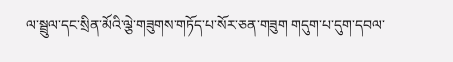ལ་སྦྲུལ་དང་སྲིན་མོའི་ལྕེ་གཟུགས་གཏོད་པ་སོར་ཅན་གཟུག གདུག་པ་དུག་དབལ་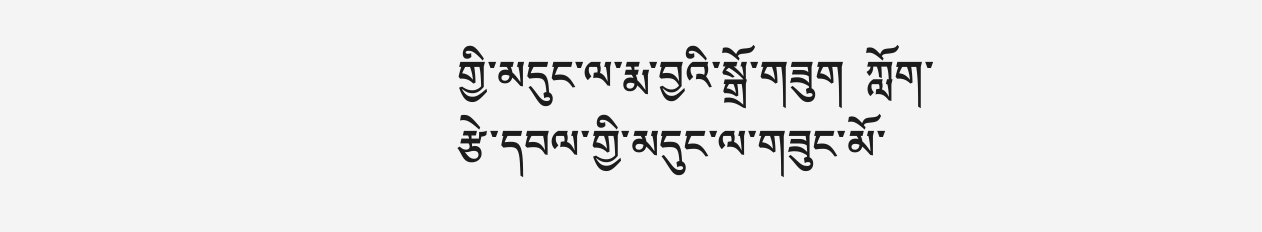གྱི་མདུང་ལ་རྨ་བྱའི་སྒྲོ་གཟུག  ཀློག་རྩེ་དབལ་གྱི་མདུང་ལ་གཟུང་མོ་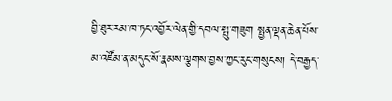བྱི་ཐུར་རམ་ཁ་ཏང་འབྱོར་ལེན་གྱི་དབལ་སྤུ་གཟུག སྤྱན་ལྡན་ཆེན་པོས་མ་འཛོམ་ན་མདུང་སོ་རྣམས་ལྕགས་བྱས་ཀྱང་རུང་གསུངས། དེ་བརྒྱད་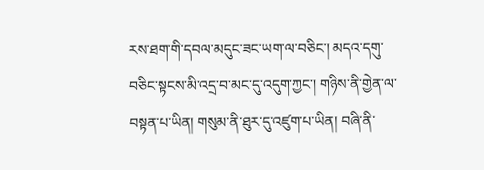རས་ཐག་གི་དབལ་མདུང་ཟང་ཡག་ལ་བཅིང་། མདའ་དགུ་བཅིང་སྟངས་མི་འདྲ་བ་མང་དུ་འདུག་ཀྱང་། གཉིས་ནི་གྱེན་ལ་བསྟན་པ་ཡིན། གསུམ་ནི་ཐུར་དུ་འཛུག་པ་ཡིན། བཞི་ནི་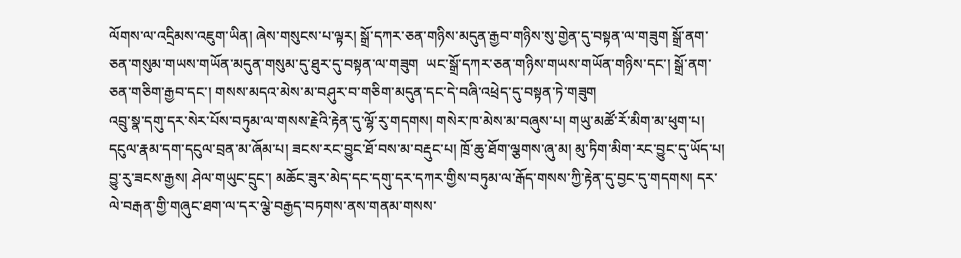ལོགས་ལ་འདྲིམས་འཇུག་ཡིན། ཞེས་གསུངས་པ་ལྟར། སྒྲོ་དཀར་ཅན་གཉིས་མདུན་རྒྱབ་གཉིས་སུ་གྱེན་དུ་བསྟན་ལ་གཟུག སྒྲོ་ནག་ཅན་གསུམ་གཡས་གཡོན་མདུན་གསུམ་དུ་ཐུར་དུ་བསྟན་ལ་གཟུག  ཡང་སྒྲོ་དཀར་ཅན་གཉིས་གཡས་གཡོན་གཉིས་དང་། སྒྲོ་ནག་ཅན་གཅིག་རྒྱབ་དང་། གསས་མདའ་མེས་མ་བཤུར་བ་གཅིག་མདུན་དང་དེ་བཞི་འཕྲེད་དུ་བསྟན་ཏེ་གཟུག
འབྲུ་སྣ་དགུ་དར་སེར་པོས་བཏུམ་ལ་གསས་རྗེའི་རྟེན་དུ་ལྷོ་རུ་གདགས། གསེར་ཁ་མེས་མ་བཞུས་པ། གཡུ་མཚོ་རོ་མིག་མ་ཕུག་པ། དངུལ་རྣམ་དག་དངུལ་བྲན་མ་ཞོམ་པ། ཟངས་རང་བྱུང་ཐོ་བས་མ་བརྡུང་པ། ཁྲོ་ཆུ་ཐོག་ལྕགས་ཞུ་མ། མུ་ཏིག་མིག་རང་བྱུང་དུ་ཡོད་པ། བྱུ་རུ་ཟངས་རྒྱས། ཤེལ་གཡུང་དྲུང་། མཆོང་ཟུར་མེད་དང་དགུ་དར་དཀར་གྱིས་བཏུམ་ལ་རྒོད་གསས་ཀྱི་རྟེན་དུ་བྱང་དུ་གདགས། དར་ལེ་བརྒན་གྱི་གཞུང་ཐག་ལ་དར་ལྕེ་བརྒྱད་བཏགས་ནས་གནམ་གསས་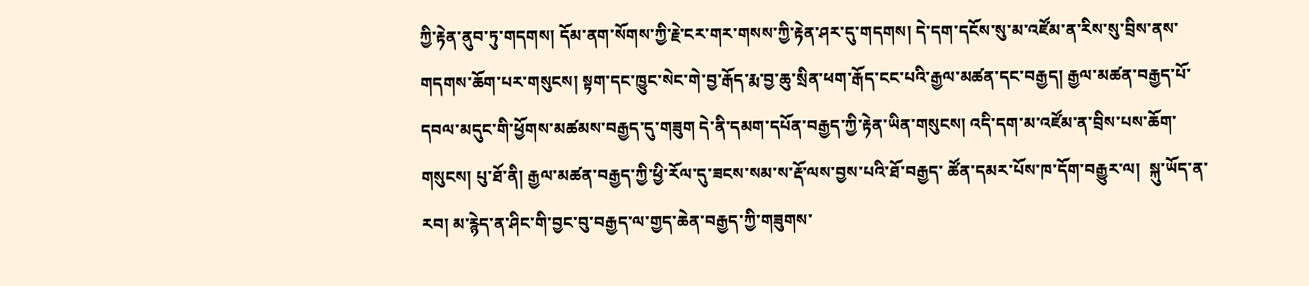ཀྱི་རྟེན་ནུབ་ཏུ་གདགས། དོམ་ནག་སོགས་ཀྱི་རྗེ་ངར་གར་གསས་ཀྱི་རྟེན་ཤར་དུ་གདགས། དེ་དག་དངོས་སུ་མ་འཛོམ་ན་རིས་སུ་བྲིས་ནས་གདགས་ཆོག་པར་གསུངས། སྟག་དང་ཁྱུང་སེང་གེ་བྱ་རྒོད་རྨ་བྱ་ཆུ་སྲིན་ཕག་རྒོད་ངང་པའི་རྒྱལ་མཚན་དང་བརྒྱད། རྒྱལ་མཚན་བརྒྱད་པོ་དབལ་མདུང་གི་ཕྱོགས་མཚམས་བརྒྱད་དུ་གཟུག དེ་ནི་དམག་དཔོན་བརྒྱད་ཀྱི་རྟེན་ཡིན་གསུངས། འདི་དག་མ་འཛོམ་ན་བྲིས་པས་ཆོག་གསུངས། པུ་ཐོ་ནི། རྒྱལ་མཚན་བརྒྱད་ཀྱི་ཕྱི་རོལ་དུ་ཟངས་སམ་ས་རྡོ་ལས་བྱས་པའི་ཐོ་བརྒྱད་ ཚོན་དམར་པོས་ཁ་དོག་བརྒྱུར་ལ།  སྐུ་ཡོད་ན་རབ། མ་རྙེད་ན་ཤིང་གི་བྱང་བུ་བརྒྱད་ལ་གྱད་ཆེན་བརྒྱད་ཀྱི་གཟུགས་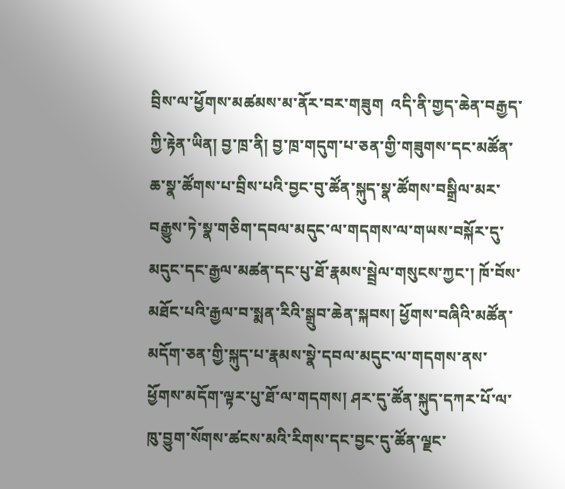བྲིས་ལ་ཕྱོགས་མཚམས་མ་ནོར་བར་གཟུག  འདི་ནི་གྱད་ཆེན་བརྒྱད་ཀྱི་རྟེན་ཡིན། བྱ་ཁྲ་ནི། བྱ་ཁྲ་གདུག་པ་ཅན་གྱི་གཟུགས་དང་མཚོན་ཆ་སྣ་ཚོགས་པ་བྲིས་པའི་བྱང་བུ་ཚོན་སྐུད་སྣ་ཚོགས་བསྒྲིལ་མར་བརྒྱུས་ཏེ་སྣ་གཅིག་དབལ་མདུང་ལ་གདགས་ལ་གཡས་བསྐོར་དུ་མདུང་དང་རྒྱལ་མཚན་དང་པུ་ཐོ་རྣམས་སྦྲེལ་གསུངས་ཀྱང་། ཁོ་བོས་མཐོང་པའི་རྒྱལ་བ་སྨན་རིའི་སྒྲུབ་ཆེན་སྐབས། ཕྱོགས་བཞིའི་མཚོན་མདོག་ཅན་གྱི་སྐུད་པ་རྣམས་སྣེ་དབལ་མདུང་ལ་གདགས་ནས་ཕྱོགས་མདོག་ལྟར་པུ་ཐོ་ལ་གདགས། ཤར་དུ་ཚོན་སྐུད་དཀར་པོ་ལ་ཁུ་བྱུག་སོགས་ཚངས་མའི་རིགས་དང་བྱང་དུ་ཚོན་ལྗང་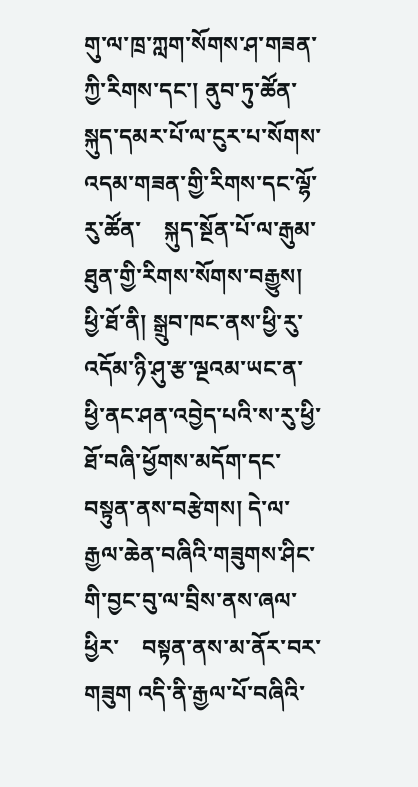གུ་ལ་ཁྲ་ཀླག་སོགས་ཤ་གཟན་ཀྱི་རིགས་དང་། ནུབ་ཏུ་ཚོན་སྐུད་དམར་པོ་ལ་ངུར་པ་སོགས་འདམ་གཟན་གྱི་རིགས་དང་ལྷོ་རུ་ཚོན་    སྐུད་སྔོན་པོ་ལ་རྒུམ་ཐུན་གྱི་རིགས་སོགས་བརྒྱུས། ཕྱི་ཐོ་ནི། སྒྲུབ་ཁང་ནས་ཕྱི་རུ་འདོམ་ཉི་ཤུ་རྩ་ལྔའམ་ཡང་ན་ཕྱི་ནང་ཤན་འབྱེད་པའི་ས་རུ་ཕྱི་ཐོ་བཞི་ཕྱོགས་མདོག་དང་བསྟུན་ནས་བརྩེགས། དེ་ལ་རྒྱལ་ཆེན་བཞིའི་གཟུགས་ཤིང་གི་བྱང་བུ་ལ་བྲིས་ནས་ཞལ་ཕྱིར་    བསྟན་ནས་མ་ནོར་བར་གཟུག འདི་ནི་རྒྱལ་པོ་བཞིའི་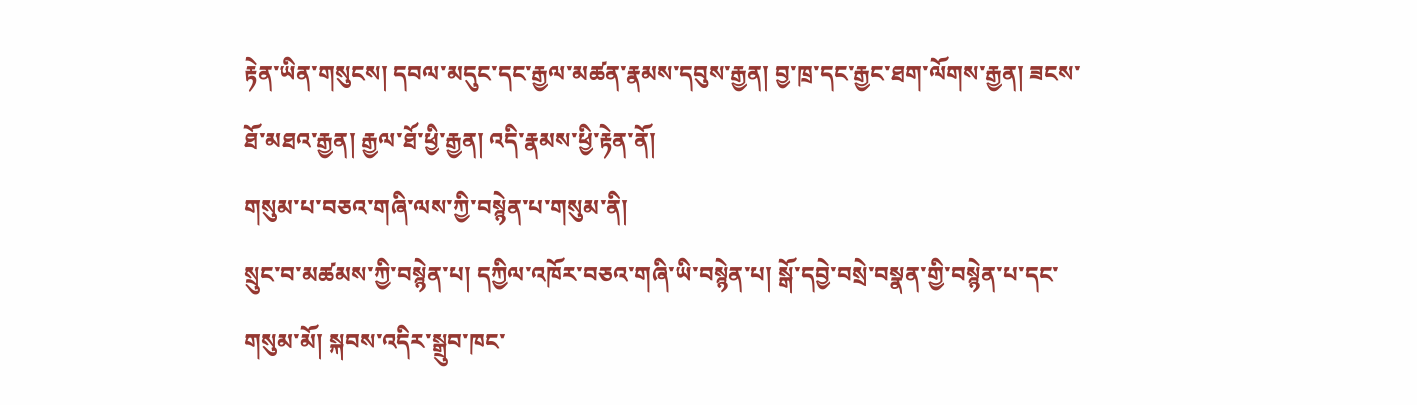རྟེན་ཡིན་གསུངས། དབལ་མདུང་དང་རྒྱལ་མཚན་རྣམས་དབུས་རྒྱན། བྱ་ཁྲ་དང་རྒྱང་ཐག་ལོགས་རྒྱན། ཟངས་ཐོ་མཐའ་རྒྱན། རྒྱལ་ཐོ་ཕྱི་རྒྱན། འདི་རྣམས་ཕྱི་རྟེན་ནོ།
གསུམ་པ་བཅའ་གཞི་ལས་ཀྱི་བསྙེན་པ་གསུམ་ནི།
སྲུང་བ་མཚམས་ཀྱི་བསྙེན་པ། དཀྱིལ་འཁོར་བཅའ་གཞི་ཡི་བསྙེན་པ། སྒོ་དབྱེ་བསྲེ་བསྣན་གྱི་བསྙེན་པ་དང་གསུམ་མོ། སྐབས་འདིར་སྒྲུབ་ཁང་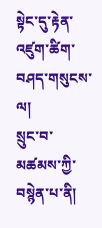སྟེང་དུ་རྟེན་འཛུག་ཚིག་བཤད་གསུངས་ལ།
སྲུང་བ་མཚམས་ཀྱི་བསྙེན་པ་ནི།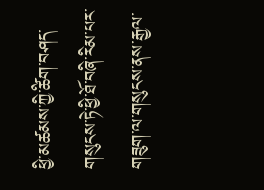ཕྱི་མཚམས་ཀྱི་ཚིག་བཤད་གསུངས་ཏེ་ཕྱི་ཐོ་བཞི་རིམ་པར་གཟུག་ལ་གསུངས་ནས་རྒྱལ་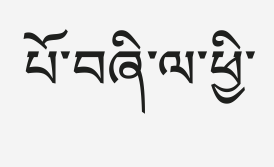པོ་བཞི་ལ་ཕྱི་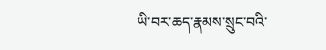ཡི་བར་ཆད་རྣམས་སྲུང་བའི་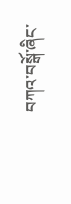བཀའ་བསྒོ་ཞིང་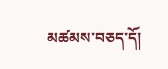མཚམས་བཅད་དོ།